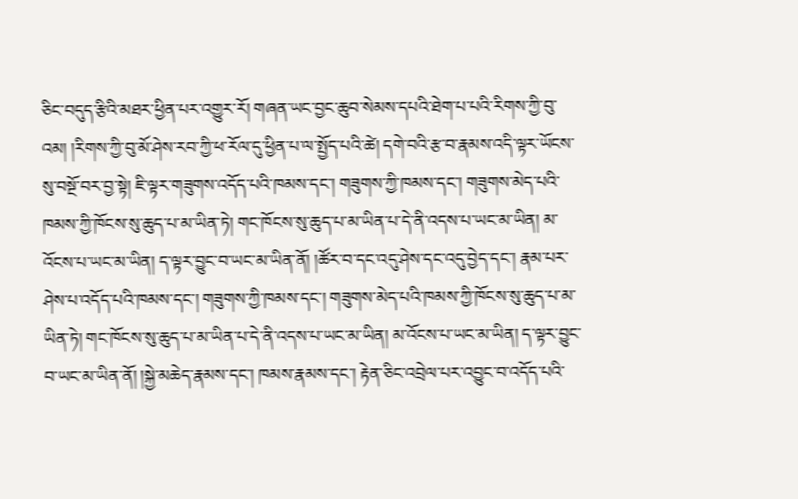ཅིང་བདུད་རྩིའི་མཐར་ཕྱིན་པར་འགྱུར་རོ། གཞན་ཡང་བྱང་ཆུབ་སེམས་དཔའི་ཐེག་པ་པའི་རིགས་ཀྱི་བུ་འམ། །རིགས་ཀྱི་བུ་མོ་ཤེས་རབ་ཀྱི་ཕ་རོལ་དུ་ཕྱིན་པ་ལ་སྤྱོད་པའི་ཚེ། དགེ་བའི་རྩ་བ་རྣམས་འདི་ལྟར་ཡོངས་སུ་བསྔོ་བར་བྱ་སྟེ། ཇི་ལྟར་གཟུགས་འདོད་པའི་ཁམས་དང་། གཟུགས་ཀྱི་ཁམས་དང་། གཟུགས་མེད་པའི་ཁམས་ཀྱི་ཁོངས་སུ་ཆུད་པ་མ་ཡིན་ཏེ། གང་ཁོངས་སུ་ཆུད་པ་མ་ཡིན་པ་དེ་ནི་འདས་པ་ཡང་མ་ཡིན། མ་འོངས་པ་ཡང་མ་ཡིན། ད་ལྟར་བྱུང་བ་ཡང་མ་ཡིན་ནོ། །ཚོར་བ་དང་འདུ་ཤེས་དང་འདུ་བྱེད་དང་། རྣམ་པར་ཤེས་པ་འདོད་པའི་ཁམས་དང་། གཟུགས་ཀྱི་ཁམས་དང་། གཟུགས་མེད་པའི་ཁམས་ཀྱི་ཁོངས་སུ་ཆུད་པ་མ་ཡིན་ཏེ། གང་ཁོངས་སུ་ཆུད་པ་མ་ཡིན་པ་དེ་ནི་འདས་པ་ཡང་མ་ཡིན། མ་འོངས་པ་ཡང་མ་ཡིན། ད་ལྟར་བྱུང་བ་ཡང་མ་ཡིན་ནོ། །སྐྱེ་མཆེད་རྣམས་དང་། ཁམས་རྣམས་དང་། རྟེན་ཅིང་འབྲེལ་པར་འབྱུང་བ་འདོད་པའི་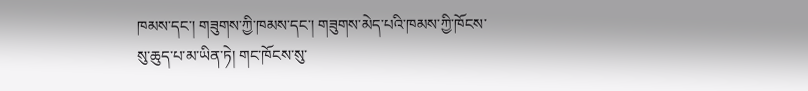ཁམས་དང་། གཟུགས་ཀྱི་ཁམས་དང་། གཟུགས་མེད་པའི་ཁམས་ཀྱི་ཁོངས་སུ་ཆུད་པ་མ་ཡིན་ཏེ། གང་ཁོངས་སུ་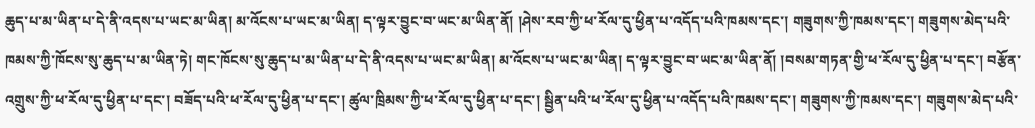ཆུད་པ་མ་ཡིན་པ་དེ་ནི་འདས་པ་ཡང་མ་ཡིན། མ་འོངས་པ་ཡང་མ་ཡིན། ད་ལྟར་བྱུང་བ་ཡང་མ་ཡིན་ནོ། །ཤེས་རབ་ཀྱི་ཕ་རོལ་དུ་ཕྱིན་པ་འདོད་པའི་ཁམས་དང་། གཟུགས་ཀྱི་ཁམས་དང་། གཟུགས་མེད་པའི་ཁམས་ཀྱི་ཁོངས་སུ་ཆུད་པ་མ་ཡིན་ཏེ། གང་ཁོངས་སུ་ཆུད་པ་མ་ཡིན་པ་དེ་ནི་འདས་པ་ཡང་མ་ཡིན། མ་འོངས་པ་ཡང་མ་ཡིན། ད་ལྟར་བྱུང་བ་ཡང་མ་ཡིན་ནོ། །བསམ་གཏན་གྱི་ཕ་རོལ་དུ་ཕྱིན་པ་དང་། བརྩོན་འགྲུས་ཀྱི་ཕ་རོལ་དུ་ཕྱིན་པ་དང་། བཟོད་པའི་ཕ་རོལ་དུ་ཕྱིན་པ་དང་། ཚུལ་ཁྲིམས་ཀྱི་ཕ་རོལ་དུ་ཕྱིན་པ་དང་། སྦྱིན་པའི་ཕ་རོལ་དུ་ཕྱིན་པ་འདོད་པའི་ཁམས་དང་། གཟུགས་ཀྱི་ཁམས་དང་། གཟུགས་མེད་པའི་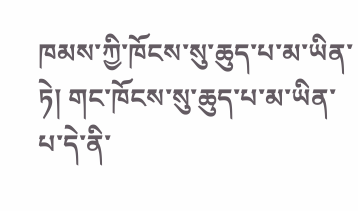ཁམས་ཀྱི་ཁོངས་སུ་ཆུད་པ་མ་ཡིན་ཏེ། གང་ཁོངས་སུ་ཆུད་པ་མ་ཡིན་པ་དེ་ནི་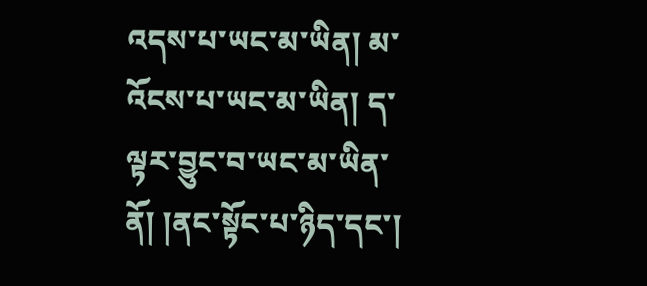འདས་པ་ཡང་མ་ཡིན། མ་འོངས་པ་ཡང་མ་ཡིན། ད་ལྟར་བྱུང་བ་ཡང་མ་ཡིན་ནོ། །ནང་སྟོང་པ་ཉིད་དང་།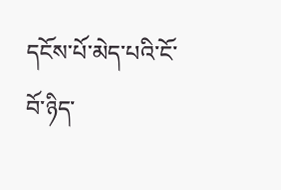དངོས་པོ་མེད་པའི་ངོ་བོ་ཉིད་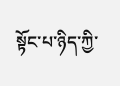སྟོང་པ་ཉིད་ཀྱི་